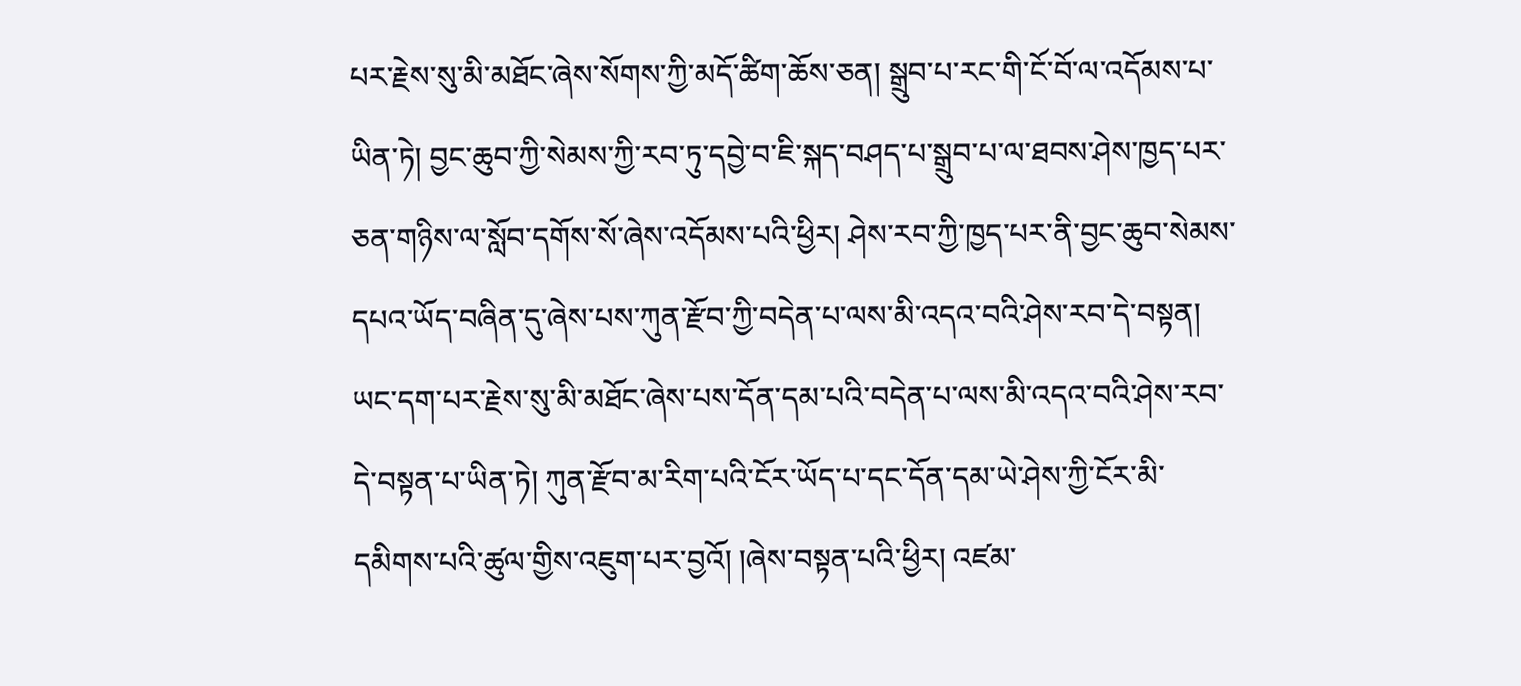པར་རྗེས་སུ་མི་མཐོང་ཞེས་སོགས་ཀྱི་མདོ་ཚིག་ཆོས་ཅན། སྒྲུབ་པ་རང་གི་ངོ་བོ་ལ་འདོམས་པ་ཡིན་ཏེ། བྱང་ཆུབ་ཀྱི་སེམས་ཀྱི་རབ་ཏུ་དབྱེ་བ་ཇི་སྐད་བཤད་པ་སྒྲུབ་པ་ལ་ཐབས་ཤེས་ཁྱད་པར་ཅན་གཉིས་ལ་སློབ་དགོས་སོ་ཞེས་འདོམས་པའི་ཕྱིར། ཤེས་རབ་ཀྱི་ཁྱད་པར་ནི་བྱང་ཆུབ་སེམས་དཔའ་ཡོད་བཞིན་དུ་ཞེས་པས་ཀུན་རྫོབ་ཀྱི་བདེན་པ་ལས་མི་འདའ་བའི་ཤེས་རབ་དེ་བསྟན། ཡང་དག་པར་རྗེས་སུ་མི་མཐོང་ཞེས་པས་དོན་དམ་པའི་བདེན་པ་ལས་མི་འདའ་བའི་ཤེས་རབ་དེ་བསྟན་པ་ཡིན་ཏེ། ཀུན་རྫོབ་མ་རིག་པའི་ངོར་ཡོད་པ་དང་དོན་དམ་ཡེ་ཤེས་ཀྱི་ངོར་མི་དམིགས་པའི་ཚུལ་གྱིས་འཇུག་པར་བྱའོ། །ཞེས་བསྟན་པའི་ཕྱིར། འཛམ་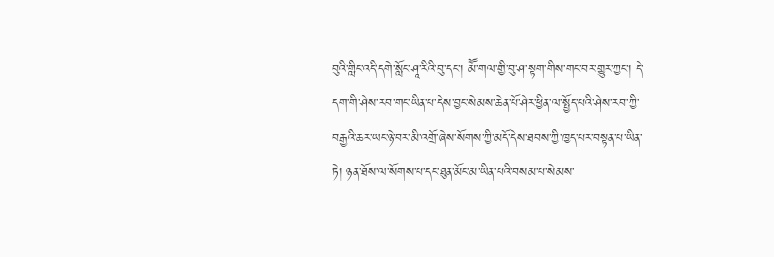བུའི་གླིང་འདི་དགེ་སློང་ཤཱ་རིའི་བུ་དང་། མཽ་གལ་གྱི་བུ་ཤ་སྟག་གིས་གང་བར་གྱུར་ཀྱང་། དེ་དག་གི་ཤེས་རབ་གང་ཡིན་པ་དེས་བྱང་སེམས་ཆེན་པོ་ཤེར་ཕྱིན་ལ་སྤྱོད་པའི་ཤེས་རབ་ཀྱི་བརྒྱའི་ཆར་ཡང་ཉེ་བར་མི་འགྲོ་ཞེས་སོགས་ཀྱི་མདོ་དེས་ཐབས་ཀྱི་ཁྱད་པར་བསྟན་པ་ཡིན་ཏེ། ཉན་ཐོས་ལ་སོགས་པ་དང་ཐུན་མོང་མ་ཡིན་པའི་བསམ་པ་སེམས་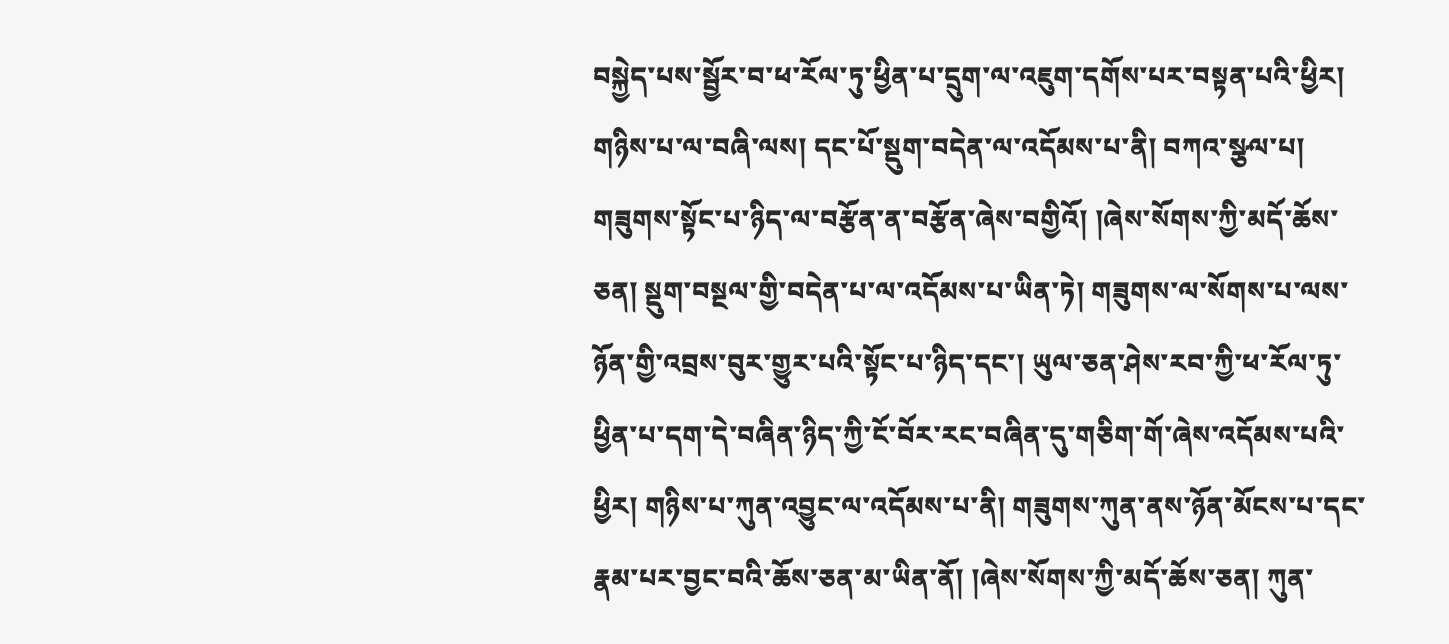བསྐྱེད་པས་སྦྱོར་བ་ཕ་རོལ་ཏུ་ཕྱིན་པ་དྲུག་ལ་འཇུག་དགོས་པར་བསྟན་པའི་ཕྱིར། གཉིས་པ་ལ་བཞི་ལས། དང་པོ་སྡུག་བདེན་ལ་འདོམས་པ་ནི། བཀའ་སྩལ་པ། གཟུགས་སྟོང་པ་ཉིད་ལ་བརྩོན་ན་བརྩོན་ཞེས་བགྱིའོ། །ཞེས་སོགས་ཀྱི་མདོ་ཆོས་ཅན། སྡུག་བསྔལ་གྱི་བདེན་པ་ལ་འདོམས་པ་ཡིན་ཏེ། གཟུགས་ལ་སོགས་པ་ལས་ཉོན་གྱི་འབྲས་བུར་གྱུར་པའི་སྟོང་པ་ཉིད་དང་། ཡུལ་ཅན་ཤེས་རབ་ཀྱི་ཕ་རོལ་ཏུ་ཕྱིན་པ་དག་དེ་བཞིན་ཉིད་ཀྱི་ངོ་བོར་རང་བཞིན་དུ་གཅིག་གོ་ཞེས་འདོམས་པའི་ཕྱིར། གཉིས་པ་ཀུན་འབྱུང་ལ་འདོམས་པ་ནི། གཟུགས་ཀུན་ནས་ཉོན་མོངས་པ་དང་རྣམ་པར་བྱང་བའི་ཆོས་ཅན་མ་ཡིན་ནོ། །ཞེས་སོགས་ཀྱི་མདོ་ཆོས་ཅན། ཀུན་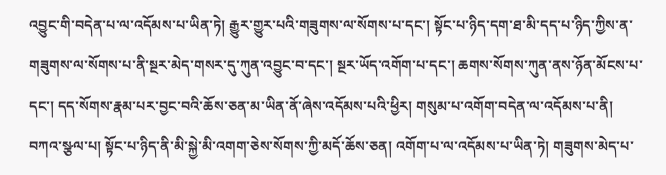འབྱུང་གི་བདེན་པ་ལ་འདོམས་པ་ཡིན་ཏེ། རྒྱུར་གྱུར་པའི་གཟུགས་ལ་སོགས་པ་དང་། སྟོང་པ་ཉིད་དག་ཐ་མི་དད་པ་ཉིད་ཀྱིས་ན་གཟུགས་ལ་སོགས་པ་ནི་སྔར་མེད་གསར་དུ་ཀུན་འབྱུང་བ་དང་། སྔར་ཡོད་འགོག་པ་དང་། ཆགས་སོགས་ཀུན་ནས་ཉོན་མོངས་པ་དང་། དད་སོགས་རྣམ་པར་བྱང་བའི་ཆོས་ཅན་མ་ཡིན་ནོ་ཞེས་འདོམས་པའི་ཕྱིར། གསུམ་པ་འགོག་བདེན་ལ་འདོམས་པ་ནི། བཀའ་སྩལ་པ། སྟོང་པ་ཉིད་ནི་མི་སྐྱེ་མི་འགག་ཅེས་སོགས་ཀྱི་མདོ་ཆོས་ཅན། འགོག་པ་ལ་འདོམས་པ་ཡིན་ཏེ། གཟུགས་མེད་པ་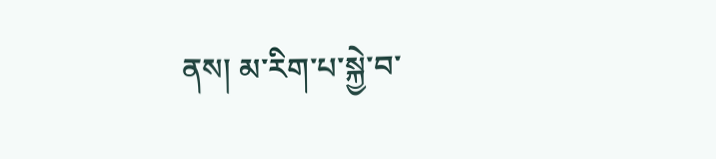ནས། མ་རིག་པ་སྐྱེ་བ་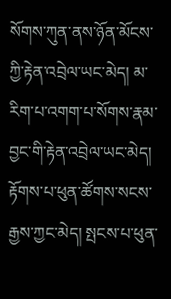སོགས་ཀུན་ནས་ཉོན་མོངས་ཀྱི་རྟེན་འབྲེལ་ཡང་མེད། མ་རིག་པ་འགག་པ་སོགས་རྣམ་བྱང་གི་རྟེན་འབྲེལ་ཡང་མེད། རྟོགས་པ་ཕུན་ཚོགས་སངས་རྒྱས་ཀྱང་མེད། སྤངས་པ་ཕུན་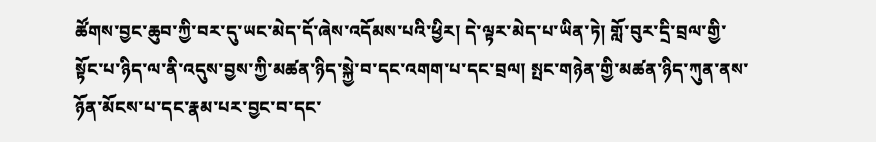ཚོགས་བྱང་ཆུབ་ཀྱི་བར་དུ་ཡང་མེད་དོ་ཞེས་འདོམས་པའི་ཕྱིར། དེ་ལྟར་མེད་པ་ཡིན་ཏེ། གློ་བུར་དྲི་བྲལ་གྱི་སྟོང་པ་ཉིད་ལ་ནི་འདུས་བྱས་ཀྱི་མཚན་ཉིད་སྐྱེ་བ་དང་འགག་པ་དང་བྲལ། སྤང་གཉེན་གྱི་མཚན་ཉིད་ཀུན་ནས་ཉོན་མོངས་པ་དང་རྣམ་པར་བྱང་བ་དང་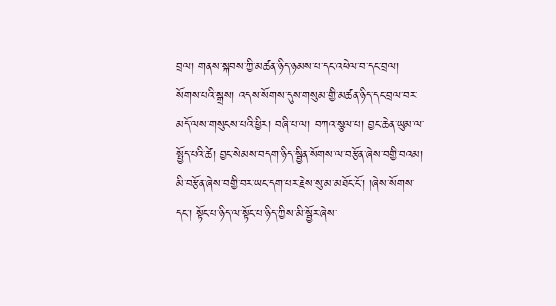བྲལ། གནས་སྐབས་ཀྱི་མཚན་ཉིད་ཉམས་པ་དང་འཕེལ་བ་དང་བྲལ། སོགས་པའི་སྒྲས། འདས་སོགས་དུས་གསུམ་གྱི་མཚན་ཉིད་དང་བྲལ་བར་མདོ་ལས་གསུངས་པའི་ཕྱིར། བཞི་པ་ལ། བཀའ་སྩལ་པ། བྱང་ཆེན་ཡུམ་ལ་སྤྱོད་པའི་ཚེ། བྱང་སེམས་བདག་ཉིད་སྦྱིན་སོགས་ལ་བརྩོན་ཞེས་བགྱི་བའམ། མི་བརྩོན་ཞེས་བགྱི་བར་ཡང་དག་པར་རྗེས་སུ་མ་མཐོང་ངོ་། །ཞེས་སོགས་དང་། སྟོང་པ་ཉིད་ལ་སྟོང་པ་ཉིད་ཀྱིས་མི་སྦྱོར་ཞེས་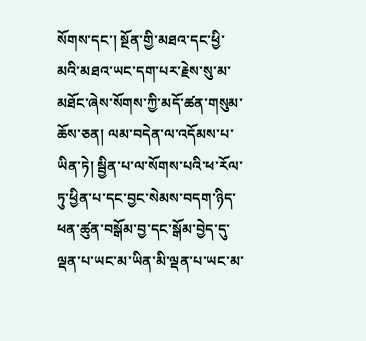སོགས་དང་། སྔོན་གྱི་མཐའ་དང་ཕྱི་མའི་མཐའ་ཡང་དག་པར་རྗེས་སུ་མ་མཐོང་ཞེས་སོགས་ཀྱི་མདོ་ཚན་གསུམ་ཆོས་ཅན། ལམ་བདེན་ལ་འདོམས་པ་ཡིན་ཏེ། སྦྱིན་པ་ལ་སོགས་པའི་ཕ་རོལ་ཏུ་ཕྱིན་པ་དང་བྱང་སེམས་བདག་ཉིད་ཕན་ཚུན་བསྒོམ་བྱ་དང་སྒོམ་བྱེད་དུ་ལྡན་པ་ཡང་མ་ཡིན་མི་ལྡན་པ་ཡང་མ་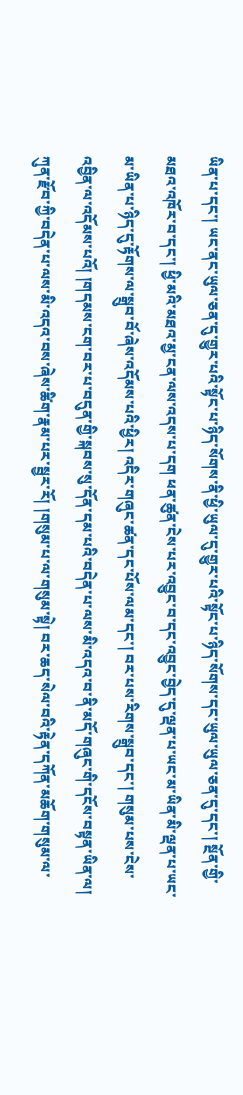ཡིན་པ་དང་། ཡང་ནང་ཡུལ་ཅན་དུ་གྱུར་པའི་སྟོང་པ་ཉིད་སོགས་ནི་ཕྱི་ཡུལ་དུ་གྱུར་པའི་སྟོང་པ་ཉིད་སོགས་དང་ཡུལ་ཡུལ་ཅན་དུ་དང་། སྔོན་གྱི་མཐའ་འཁོར་བ་དང་། ཕྱི་མའི་མཐའ་མྱ་ངན་ལས་འདས་པ་དག ཕན་ཚུན་ངེས་པར་འབྱུང་བ་དང་འབྱུང་བྱེད་དུ་ལྡན་པ་ཡང་མ་ཡིན་མི་ལྡན་པ་ཡང་མ་ཡིན་པ་ཉིད་དུ་རྟོགས་ལ་སྒྲུབ་བོ་ཞེས་འདོམས་པའི་ཕྱིར། འདིར་གཞུང་ཚན་དང་པོས་ལམ་དང་། བར་པས་རིགས་སྒྲུབ་དང་། གསུམ་པས་ངེས་འབྱིན་ལ་འདོམས་པའོ། །གདམས་ངག་བར་པ་བདུན་གྱི་སྐབས་སུ་དོན་དམ་པའི་བདེན་པ་ལས་མི་འདའ་བ་ནི་མདོ་གཞུང་གི་དངོས་བསྟན་ཡིན་ལ། ཀུན་རྫོབ་ཀྱི་བདེན་པ་ལས་མི་འདའ་བས་ཞེས་ཚིག་རྣམ་པར་སྦྱར་རོ། །གསུམ་པ་ལ་གསུམ་སྟེ། བར་ཆད་སེལ་བའི་རྟེན་དཀོན་མཆོག་གསུམ་ལ་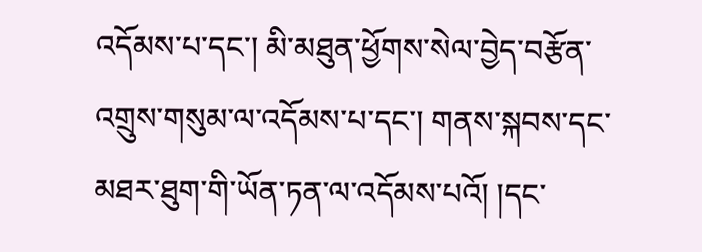འདོམས་པ་དང་། མི་མཐུན་ཕྱོགས་སེལ་བྱེད་བརྩོན་འགྲུས་གསུམ་ལ་འདོམས་པ་དང་། གནས་སྐབས་དང་མཐར་ཐུག་གི་ཡོན་ཏན་ལ་འདོམས་པའོ། །དང་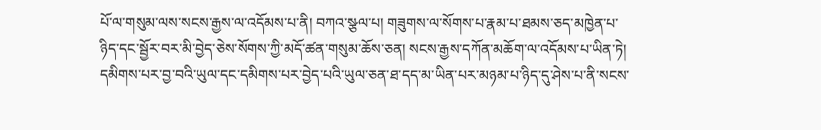པོ་ལ་གསུམ་ལས་སངས་རྒྱས་ལ་འདོམས་པ་ནི། བཀའ་སྩལ་པ། གཟུགས་ལ་སོགས་པ་རྣམ་པ་ཐམས་ཅད་མཁྱེན་པ་ཉིད་དང་སྦྱོར་བར་མི་བྱེད་ཅེས་སོགས་ཀྱི་མདོ་ཚན་གསུམ་ཆོས་ཅན། སངས་རྒྱས་དཀོན་མཆོག་ལ་འདོམས་པ་ཡིན་ཏེ། དམིགས་པར་བྱ་བའི་ཡུལ་དང་དམིགས་པར་བྱེད་པའི་ཡུལ་ཅན་ཐ་དད་མ་ཡིན་པར་མཉམ་པ་ཉིད་དུ་ཤེས་པ་ནི་སངས་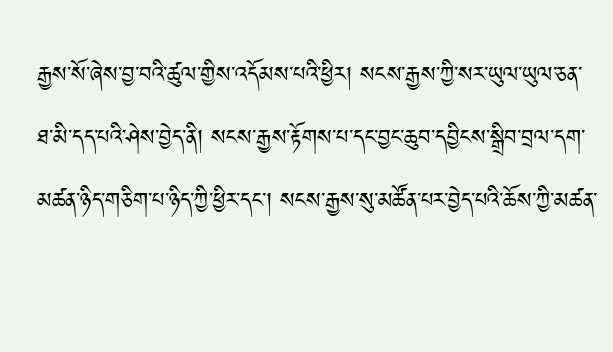རྒྱས་སོ་ཞེས་བྱ་བའི་ཚུལ་གྱིས་འདོམས་པའི་ཕྱིར། སངས་རྒྱས་ཀྱི་སར་ཡུལ་ཡུལ་ཅན་ཐ་མི་དད་པའི་ཤེས་བྱེད་ནི། སངས་རྒྱས་རྟོགས་པ་དང་བྱང་ཆུབ་དབྱིངས་སྒྲིབ་བྲལ་དག་མཚན་ཉིད་གཅིག་པ་ཉིད་ཀྱི་ཕྱིར་དང་། སངས་རྒྱས་སུ་མཚོན་པར་བྱེད་པའི་ཆོས་ཀྱི་མཚན་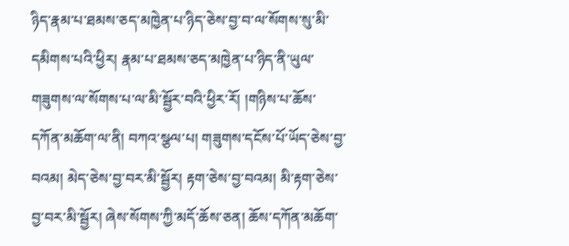ཉིད་རྣམ་པ་ཐམས་ཅད་མཁྱེན་པ་ཉིད་ཅེས་བྱ་བ་ལ་སོགས་སུ་མི་དམིགས་པའི་ཕྱིར། རྣམ་པ་ཐམས་ཅད་མཁྱེན་པ་ཉིད་ནི་ཡུལ་གཟུགས་ལ་སོགས་པ་ལ་མི་སྦྱོར་བའི་ཕྱིར་རོ། །གཉིས་པ་ཆོས་དཀོན་མཆོག་ལ་ནི། བཀའ་སྩལ་པ། གཟུགས་དངོས་པོ་ཡོད་ཅེས་བྱ་བའམ། མེད་ཅེས་བྱ་བར་མི་སྦྱོར། རྟག་ཅེས་བྱ་བའམ། མི་རྟག་ཅེས་བྱ་བར་མི་སྦྱོར། ཞེས་སོགས་ཀྱི་མདོ་ཆོས་ཅན། ཆོས་དཀོན་མཆོག་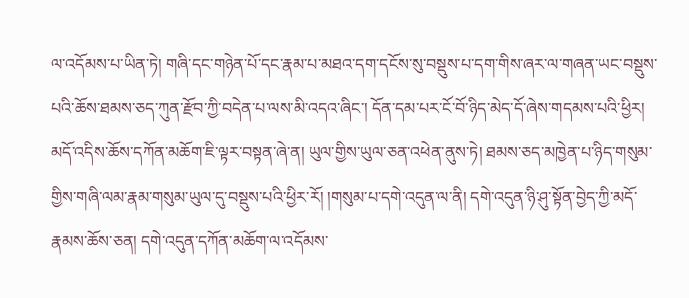ལ་འདོམས་པ་ཡིན་ཏེ། གཞི་དང་གཉེན་པོ་དང་རྣམ་པ་མཐའ་དག་དངོས་སུ་བསྡུས་པ་དག་གིས་ཞར་ལ་གཞན་ཡང་བསྡུས་པའི་ཆོས་ཐམས་ཅད་ཀུན་རྫོབ་ཀྱི་བདེན་པ་ལས་མི་འདའ་ཞིང་། དོན་དམ་པར་ངོ་བོ་ཉིད་མེད་དོ་ཞེས་གདམས་པའི་ཕྱིར། མདོ་འདིས་ཆོས་དཀོན་མཆོག་ཇི་ལྟར་བསྟན་ཞེ་ན། ཡུལ་གྱིས་ཡུལ་ཅན་འཕེན་ནུས་ཏེ། ཐམས་ཅད་མཁྱེན་པ་ཉིད་གསུམ་གྱིས་གཞི་ལམ་རྣམ་གསུམ་ཡུལ་དུ་བསྡུས་པའི་ཕྱིར་རོ། །གསུམ་པ་དགེ་འདུན་ལ་ནི། དགེ་འདུན་ཉི་ཤུ་སྟོན་བྱེད་ཀྱི་མདོ་རྣམས་ཆོས་ཅན། དགེ་འདུན་དཀོན་མཆོག་ལ་འདོམས་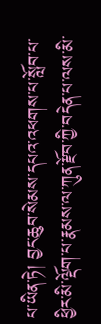པ་ཡིན་ཏེ། བྱང་ཆུབ་སེམས་དཔའ་འཕགས་པ་སློབ་པ་ཕྱིར་མི་ལྡོག་པ་རྣམས་ལ་ཀུན་རྫོབ་ཀྱི་བདེན་པ་ལས་མི་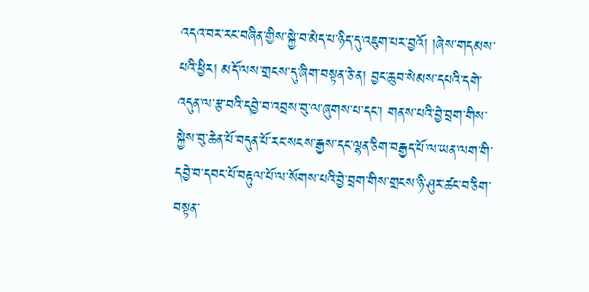འདའ་བར་རང་བཞིན་གྱིས་སྐྱེ་བ་མེད་པ་ཉིད་དུ་འཇུག་པར་བྱའོ། །ཞེས་གདམས་པའི་ཕྱིར། མདོ་ལས་གྲངས་དུ་ཞིག་བསྟན་ཅེ་ན། བྱང་ཆུབ་སེམས་དཔའི་དགེ་འདུན་ལ་རྩ་བའི་དབྱེ་བ་འབྲས་བུ་ལ་ཞུགས་པ་དང་། གནས་པའི་བྱེ་བྲག་གིས་སྐྱེས་བུ་ཆེན་པོ་བདུན་པོ་རང་སངས་རྒྱས་དང་ལྷན་ཅིག་བརྒྱད་པོ་ལ་ཡན་ལག་གི་དབྱེ་བ་དབང་པོ་བརྟུལ་པོ་ལ་སོགས་པའི་བྱེ་བྲག་གིས་གྲངས་ཉི་ཤུར་ཚང་བ་ཅིག་བསྟན་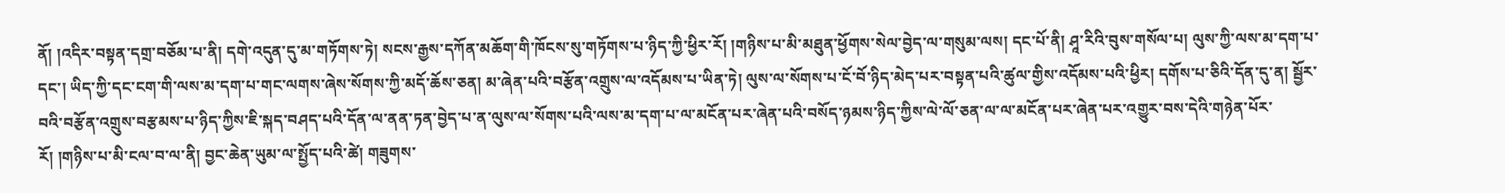ནོ། །འདིར་བསྟན་དགྲ་བཅོམ་པ་ནི། དགེ་འདུན་དུ་མ་གཏོགས་ཏེ། སངས་རྒྱས་དཀོན་མཆོག་གི་ཁོངས་སུ་གཏོགས་པ་ཉིད་ཀྱི་ཕྱིར་རོ། །གཉིས་པ་མི་མཐུན་ཕྱོགས་སེལ་བྱེད་ལ་གསུམ་ལས། དང་པོ་ནི། ཤཱ་རིའི་བུས་གསོལ་པ། ལུས་ཀྱི་ལས་མ་དག་པ་དང་། ཡིད་ཀྱི་དང་ངག་གི་ལས་མ་དག་པ་གང་ལགས་ཞེས་སོགས་ཀྱི་མདོ་ཆོས་ཅན། མ་ཞེན་པའི་བརྩོན་འགྲུས་ལ་འདོམས་པ་ཡིན་ཏེ། ལུས་ལ་སོགས་པ་ངོ་བོ་ཉིད་མེད་པར་བསྟན་པའི་ཚུལ་གྱིས་འདོམས་པའི་ཕྱིར། དགོས་པ་ཅིའི་དོན་དུ་ན། སྦྱོར་བའི་བརྩོན་འགྲུས་བརྩམས་པ་ཉིད་ཀྱིས་ཇི་སྐད་བཤད་པའི་དོན་ལ་ནན་ཏན་བྱེད་པ་ན་ལུས་ལ་སོགས་པའི་ལས་མ་དག་པ་ལ་མངོན་པར་ཞེན་པའི་བསོད་ཉམས་ཉིད་ཀྱིས་ལེ་ལོ་ཅན་ལ་ལ་མངོན་པར་ཞེན་པར་འགྱུར་བས་དེའི་གཉེན་པོར་རོ། །གཉིས་པ་མི་ངལ་བ་ལ་ནི། བྱང་ཆེན་ཡུམ་ལ་སྤྱོད་པའི་ཚེ། གཟུགས་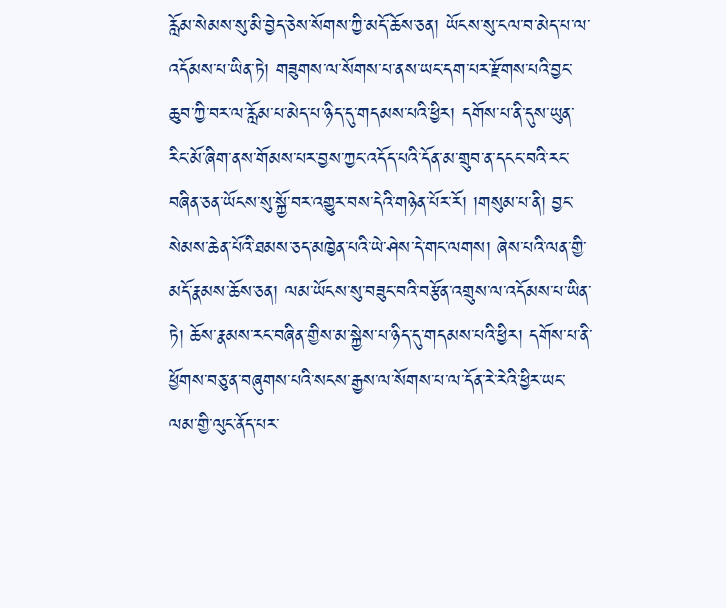རློམ་སེམས་སུ་མི་བྱེད་ཅེས་སོགས་ཀྱི་མདོ་ཆོས་ཅན། ཡོངས་སུ་ངལ་བ་མེད་པ་ལ་འདོམས་པ་ཡིན་ཏེ། གཟུགས་ལ་སོགས་པ་ནས་ཡང་དག་པར་རྫོགས་པའི་བྱང་ཆུབ་ཀྱི་བར་ལ་རློམ་པ་མེད་པ་ཉིད་དུ་གདམས་པའི་ཕྱིར། དགོས་པ་ནི་དུས་ཡུན་རིང་མོ་ཞིག་ནས་གོམས་པར་བྱས་ཀྱང་འདོད་པའི་དོན་མ་གྲུབ་ན་དངང་བའི་རང་བཞིན་ཅན་ཡོངས་སུ་སྐྱོ་བར་འགྱུར་བས་དེའི་གཉེན་པོར་རོ། །གསུམ་པ་ནི། བྱང་སེམས་ཆེན་པོའི་ཐམས་ཅད་མཁྱེན་པའི་ཡེ་ཤེས་དེ་གང་ལགས། ཞེས་པའི་ལན་གྱི་མདོ་རྣམས་ཆོས་ཅན། ལམ་ཡོངས་སུ་བཟུང་བའི་བརྩོན་འགྲུས་ལ་འདོམས་པ་ཡིན་ཏེ། ཆོས་རྣམས་རང་བཞིན་གྱིས་མ་སྐྱེས་པ་ཉིད་དུ་གདམས་པའི་ཕྱིར། དགོས་པ་ནི་ཕྱོགས་བཅུ་ན་བཞུགས་པའི་སངས་རྒྱས་ལ་སོགས་པ་ལ་དོན་རེ་རེའི་ཕྱིར་ཡང་ལམ་གྱི་ལུང་ནོད་པར་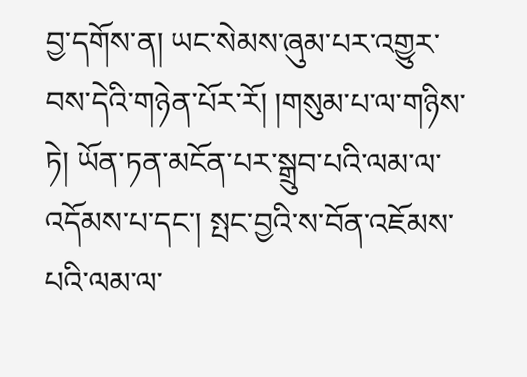བྱ་དགོས་ན། ཡང་སེམས་ཞུམ་པར་འགྱུར་བས་དེའི་གཉེན་པོར་རོ། །གསུམ་པ་ལ་གཉིས་ཏེ། ཡོན་ཏན་མངོན་པར་སྒྲུབ་པའི་ལམ་ལ་འདོམས་པ་དང་། སྤང་བྱའི་ས་བོན་འཇོམས་པའི་ལམ་ལ་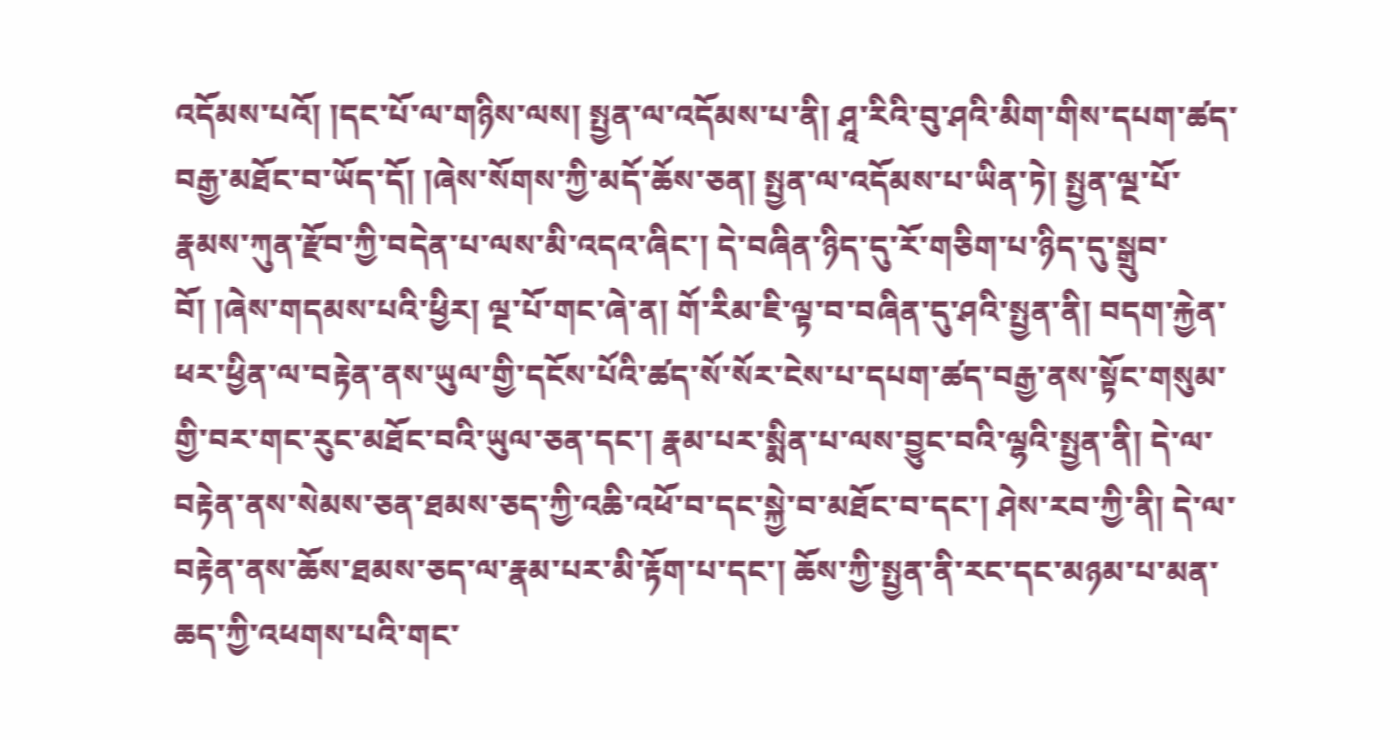འདོམས་པའོ། །དང་པོ་ལ་གཉིས་ལས། སྤྱན་ལ་འདོམས་པ་ནི། ཤཱ་རིའི་བུ་ཤའི་མིག་གིས་དཔག་ཚད་བརྒྱ་མཐོང་བ་ཡོད་དོ། །ཞེས་སོགས་ཀྱི་མདོ་ཆོས་ཅན། སྤྱན་ལ་འདོམས་པ་ཡིན་ཏེ། སྤྱན་ལྔ་པོ་རྣམས་ཀུན་རྫོབ་ཀྱི་བདེན་པ་ལས་མི་འདའ་ཞིང་། དེ་བཞིན་ཉིད་དུ་རོ་གཅིག་པ་ཉིད་དུ་སྒྲུབ་བོ། །ཞེས་གདམས་པའི་ཕྱིར། ལྔ་པོ་གང་ཞེ་ན། གོ་རིམ་ཇི་ལྟ་བ་བཞིན་དུ་ཤའི་སྤྱན་ནི། བདག་རྐྱེན་ཕར་ཕྱིན་ལ་བརྟེན་ནས་ཡུལ་གྱི་དངོས་པོའི་ཚད་སོ་སོར་ངེས་པ་དཔག་ཚད་བརྒྱ་ནས་སྟོང་གསུམ་གྱི་བར་གང་རུང་མཐོང་བའི་ཡུལ་ཅན་དང་། རྣམ་པར་སྨིན་པ་ལས་བྱུང་བའི་ལྷའི་སྤྱན་ནི། དེ་ལ་བརྟེན་ནས་སེམས་ཅན་ཐམས་ཅད་ཀྱི་འཆི་འཕོ་བ་དང་སྐྱེ་བ་མཐོང་བ་དང་། ཤེས་རབ་ཀྱི་ནི། དེ་ལ་བརྟེན་ནས་ཆོས་ཐམས་ཅད་ལ་རྣམ་པར་མི་རྟོག་པ་དང་། ཆོས་ཀྱི་སྤྱན་ནི་རང་དང་མཉམ་པ་མན་ཆད་ཀྱི་འཕགས་པའི་གང་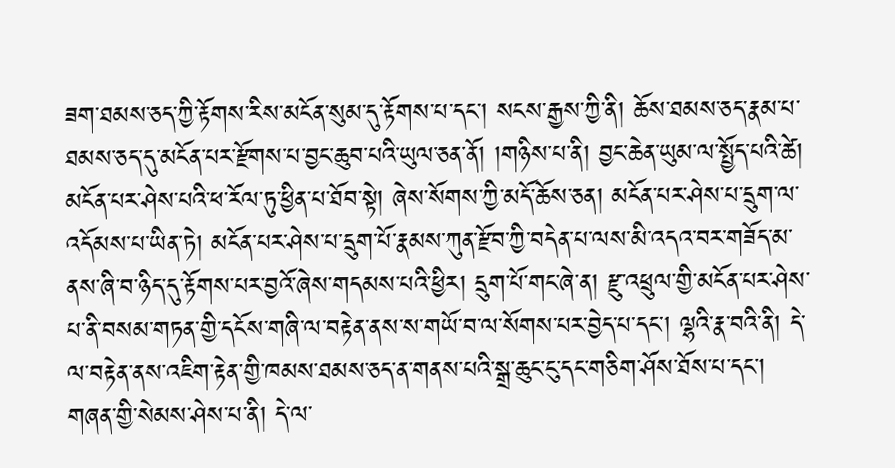ཟག་ཐམས་ཅད་ཀྱི་རྟོགས་རིས་མངོན་སུམ་དུ་རྟོགས་པ་དང་། སངས་རྒྱས་ཀྱི་ནི། ཆོས་ཐམས་ཅད་རྣམ་པ་ཐམས་ཅད་དུ་མངོན་པར་རྫོགས་པ་བྱང་ཆུབ་པའི་ཡུལ་ཅན་ནོ། །གཉིས་པ་ནི། བྱང་ཆེན་ཡུམ་ལ་སྤྱོད་པའི་ཚེ། མངོན་པར་ཤེས་པའི་ཕ་རོལ་ཏུ་ཕྱིན་པ་ཐོབ་སྟེ། ཞེས་སོགས་ཀྱི་མདོ་ཆོས་ཅན། མངོན་པར་ཤེས་པ་དྲུག་ལ་འདོམས་པ་ཡིན་ཏེ། མངོན་པར་ཤེས་པ་དྲུག་པོ་རྣམས་ཀུན་རྫོབ་ཀྱི་བདེན་པ་ལས་མི་འདའ་བར་གཟོད་མ་ནས་ཞི་བ་ཉིད་དུ་རྟོགས་པར་བྱའོ་ཞེས་གདམས་པའི་ཕྱིར། དྲུག་པོ་གང་ཞེ་ན། རྫུ་འཕྲུལ་གྱི་མངོན་པར་ཤེས་པ་ནི་བསམ་གཏན་གྱི་དངོས་གཞི་ལ་བརྟེན་ནས་ས་གཡོ་བ་ལ་སོགས་པར་བྱེད་པ་དང་། ལྷའི་རྣ་བའི་ནི། དེ་ལ་བརྟེན་ནས་འཇིག་རྟེན་གྱི་ཁམས་ཐམས་ཅད་ན་གནས་པའི་སྒྲ་ཆུང་ངུ་དང་གཅིག་ཤོས་ཐོས་པ་དང་། གཞན་གྱི་སེམས་ཤེས་པ་ནི། དེ་ལ་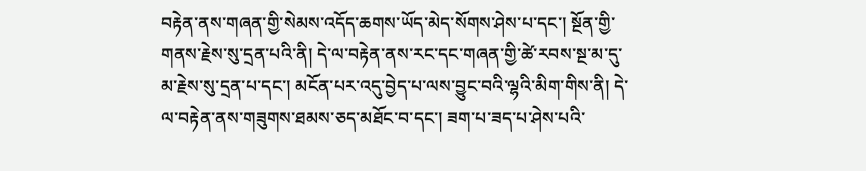བརྟེན་ནས་གཞན་གྱི་སེམས་འདོད་ཆགས་ཡོད་མེད་སོགས་ཤེས་པ་དང་། སྔོན་གྱི་གནས་རྗེས་སུ་དྲན་པའི་ནི། དེ་ལ་བརྟེན་ནས་རང་དང་གཞན་གྱི་ཚེ་རབས་སྔ་མ་དུ་མ་རྗེས་སུ་དྲན་པ་དང་། མངོན་པར་འདུ་བྱེད་པ་ལས་བྱུང་བའི་ལྷའི་མིག་གིས་ནི། དེ་ལ་བརྟེན་ནས་གཟུགས་ཐམས་ཅད་མཐོང་བ་དང་། ཟག་པ་ཟད་པ་ཤེས་པའི་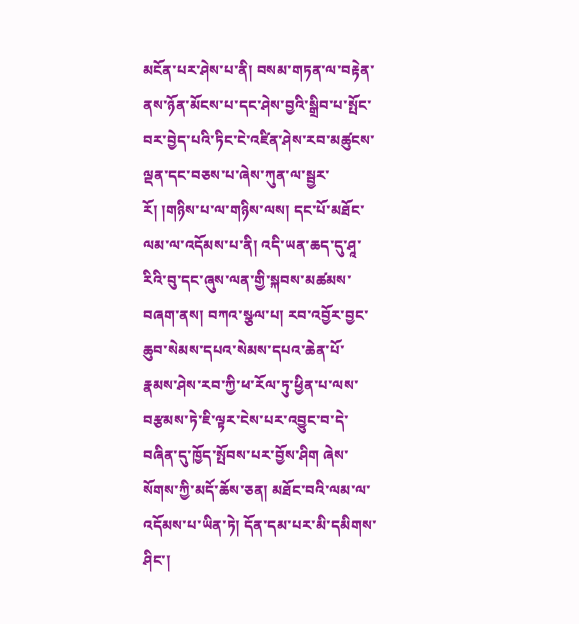མངོན་པར་ཤེས་པ་ནི། བསམ་གཏན་ལ་བརྟེན་ནས་ཉོན་མོངས་པ་དང་ཤེས་བྱའི་སྒྲིབ་པ་སྤོང་བར་བྱེད་པའི་ཏིང་ངེ་འཛིན་ཤེས་རབ་མཚུངས་ལྡན་དང་བཅས་པ་ཞེས་ཀུན་ལ་སྦྱར་རོ། །གཉིས་པ་ལ་གཉིས་ལས། དང་པོ་མཐོང་ལམ་ལ་འདོམས་པ་ནི། འདི་ཡན་ཆད་དུ་ཤཱ་རིའི་བུ་དང་ཞུས་ལན་གྱི་སྐབས་མཚམས་བཞག་ནས། བཀའ་སྩལ་པ། རབ་འབྱོར་བྱང་ཆུབ་སེམས་དཔའ་སེམས་དཔའ་ཆེན་པོ་རྣམས་ཤེས་རབ་ཀྱི་ཕ་རོལ་ཏུ་ཕྱིན་པ་ལས་བརྩམས་ཏེ་ཇི་ལྟར་ངེས་པར་འབྱུང་བ་དེ་བཞིན་དུ་ཁྱོད་སྤོབས་པར་བྱོས་ཤིག ཞེས་སོགས་ཀྱི་མདོ་ཆོས་ཅན། མཐོང་བའི་ལམ་ལ་འདོམས་པ་ཡིན་ཏེ། དོན་དམ་པར་མི་དམིགས་ཤིང་།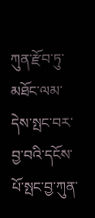ཀུན་རྫོབ་ཏུ་མཐོང་ལམ་དེས་སྤང་བར་བྱ་བའི་དངོས་པོ་སྤང་བྱ་ཀུན་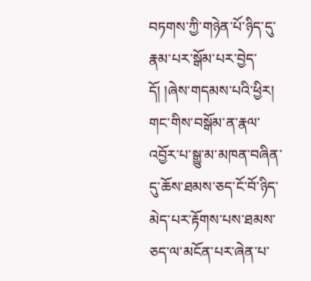བཏགས་ཀྱི་གཉེན་པོ་ཉིད་དུ་རྣམ་པར་སྒོམ་པར་བྱེད་དོ། །ཞེས་གདམས་པའི་ཕྱིར། གང་གིས་བསྒོམ་ན་རྣལ་འབྱོར་པ་སྒྱུ་མ་མཁན་བཞིན་དུ་ཆོས་ཐམས་ཅད་ངོ་བོ་ཉིད་མེད་པར་རྟོགས་པས་ཐམས་ཅད་ལ་མངོན་པར་ཞེན་པ་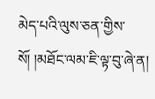མེད་པའི་ལུས་ཅན་གྱིས་སོ། །མཐོང་ལམ་ཇི་ལྟ་བུ་ཞེ་ན།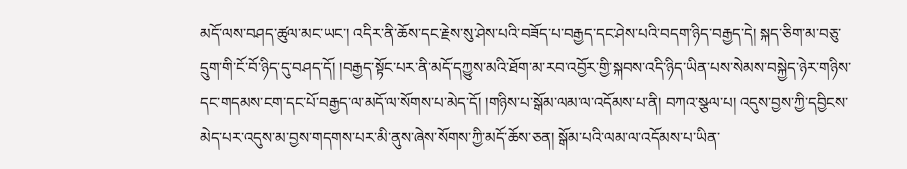མདོ་ལས་བཤད་ཚུལ་མང་ཡང་། འདིར་ནི་ཆོས་དང་རྗེས་སུ་ཤེས་པའི་བཟོད་པ་བརྒྱད་དང་ཤེས་པའི་བདག་ཉིད་བརྒྱད་དེ། སྐད་ཅིག་མ་བཅུ་དྲུག་གི་ངོ་བོ་ཉིད་དུ་བཤད་དོ། །བརྒྱད་སྟོང་པར་ནི་མདོ་དཀྱུས་མའི་ཐོག་མ་རབ་འབྱོར་གྱི་སྐབས་འདི་ཉིད་ཡིན་པས་སེམས་བསྐྱེད་ཉེར་གཉིས་དང་གདམས་ངག་དང་པོ་བརྒྱད་ལ་མདོ་ལ་སོགས་པ་མེད་དོ། །གཉིས་པ་སྒོམ་ལམ་ལ་འདོམས་པ་ནི། བཀའ་སྩལ་པ། འདུས་བྱས་ཀྱི་དབྱིངས་མེད་པར་འདུས་མ་བྱས་གདགས་པར་མི་ནུས་ཞེས་སོགས་ཀྱི་མདོ་ཆོས་ཅན། སྒོམ་པའི་ལམ་ལ་འདོམས་པ་ཡིན་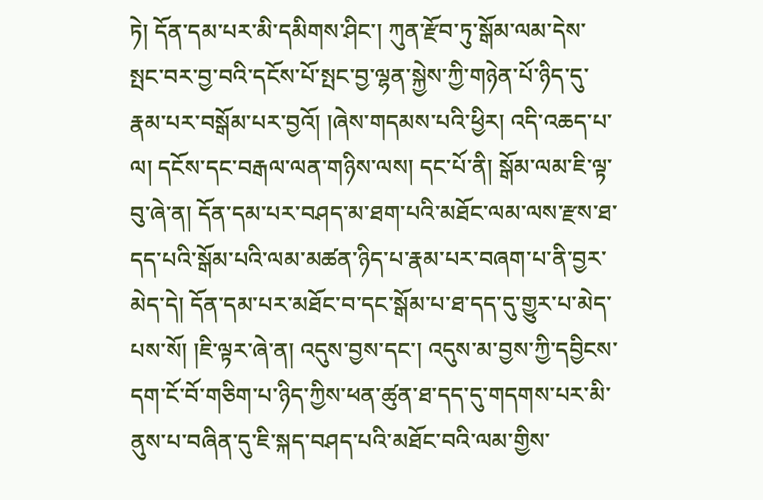ཏེ། དོན་དམ་པར་མི་དམིགས་ཤིང་། ཀུན་རྫོབ་ཏུ་སྒོམ་ལམ་དེས་སྤང་བར་བྱ་བའི་དངོས་པོ་སྤང་བྱ་ལྷན་སྐྱེས་ཀྱི་གཉེན་པོ་ཉིད་དུ་རྣམ་པར་བསྒོམ་པར་བྱའོ། །ཞེས་གདམས་པའི་ཕྱིར། འདི་འཆད་པ་ལ། དངོས་དང་བརྒལ་ལན་གཉིས་ལས། དང་པོ་ནི། སྒོམ་ལམ་ཇི་ལྟ་བུ་ཞེ་ན། དོན་དམ་པར་བཤད་མ་ཐག་པའི་མཐོང་ལམ་ལས་རྫས་ཐ་དད་པའི་སྒོམ་པའི་ལམ་མཚན་ཉིད་པ་རྣམ་པར་བཞག་པ་ནི་བྱར་མེད་དེ། དོན་དམ་པར་མཐོང་བ་དང་སྒོམ་པ་ཐ་དད་དུ་གྱུར་པ་མེད་པས་སོ། །ཇི་ལྟར་ཞེ་ན། འདུས་བྱས་དང་། འདུས་མ་བྱས་ཀྱི་དབྱིངས་དག་ངོ་བོ་གཅིག་པ་ཉིད་ཀྱིས་ཕན་ཚུན་ཐ་དད་དུ་གདགས་པར་མི་ནུས་པ་བཞིན་དུ་ཇི་སྐད་བཤད་པའི་མཐོང་བའི་ལམ་གྱིས་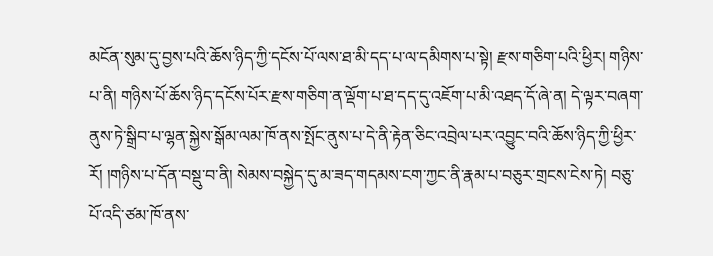མངོན་སུམ་དུ་བྱས་པའི་ཆོས་ཉིད་ཀྱི་དངོས་པོ་ལས་ཐ་མི་དད་པ་ལ་དམིགས་པ་སྟེ། རྫས་གཅིག་པའི་ཕྱིར། གཉིས་པ་ནི། གཉིས་པོ་ཆོས་ཉིད་དངོས་པོར་རྫས་གཅིག་ན་ལྡོག་པ་ཐ་དད་དུ་འཇོག་པ་མི་འཐད་དོ་ཞེ་ན། དེ་ལྟར་བཞག་ནུས་ཏེ་སྒྲིབ་པ་ལྷན་སྐྱེས་སྒོམ་ལམ་ཁོ་ནས་སྤོང་ནུས་པ་དེ་ནི་རྟེན་ཅིང་འབྲེལ་པར་འབྱུང་བའི་ཆོས་ཉིད་ཀྱི་ཕྱིར་རོ། །གཉིས་པ་དོན་བསྡུ་བ་ནི། སེམས་བསྐྱེད་དུ་མ་ཟད་གདམས་ངག་ཀྱང་ནི་རྣམ་པ་བཅུར་གྲངས་ངེས་ཏེ། བཅུ་པོ་འདི་ཙམ་ཁོ་ནས་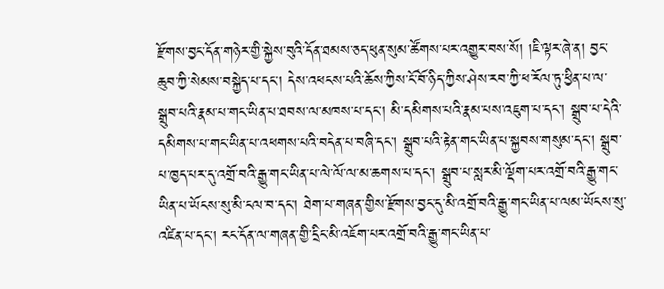རྫོགས་བྱང་དོན་གཉེར་གྱི་སྐྱེས་བུའི་དོན་ཐམས་ཅད་ཕུན་སུམ་ཚོགས་པར་འགྱུར་བས་སོ། །ཇི་ལྟར་ཞེ་ན། བྱང་ཆུབ་ཀྱི་སེམས་བསྐྱེད་པ་དང་། དེས་འཕངས་པའི་ཆོས་ཀྱིས་ངོ་བོ་ཉིད་ཀྱིས་ཤེས་རབ་ཀྱི་ཕ་རོལ་ཏུ་ཕྱིན་པ་ལ་སྒྲུབ་པའི་རྣམ་པ་གང་ཡིན་པ་ཐབས་ལ་མཁས་པ་དང་། མི་དམིགས་པའི་རྣམ་པས་འཇུག་པ་དང་། སྒྲུབ་པ་དེའི་དམིགས་པ་གང་ཡིན་པ་འཕགས་པའི་བདེན་པ་བཞི་དང་། སྒྲུབ་པའི་རྟེན་གང་ཡིན་པ་སྐྱབས་གསུམ་དང་། སྒྲུབ་པ་ཁྱད་པར་དུ་འགྲོ་བའི་རྒྱུ་གང་ཡིན་པ་ལེ་ལོ་ལ་མ་ཆགས་པ་དང་། སྒྲུབ་པ་སླར་མི་ལྡོག་པར་འགྲོ་བའི་རྒྱུ་གང་ཡིན་པ་ཡོངས་སུ་མི་ངལ་བ་དང་། ཐེག་པ་གཞན་གྱིས་རྫོགས་བྱང་དུ་མི་འགྲོ་བའི་རྒྱུ་གང་ཡིན་པ་ལམ་ཡོངས་སུ་འཛིན་པ་དང་། རང་དོན་ལ་གཞན་གྱི་དྲིང་མི་འཇོག་པར་འགྲོ་བའི་རྒྱུ་གང་ཡིན་པ་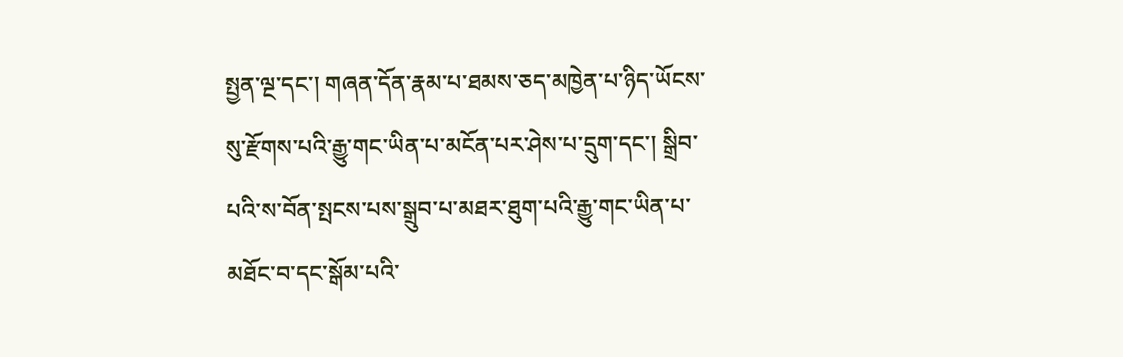སྤྱན་ལྔ་དང་། གཞན་དོན་རྣམ་པ་ཐམས་ཅད་མཁྱེན་པ་ཉིད་ཡོངས་སུ་རྫོགས་པའི་རྒྱུ་གང་ཡིན་པ་མངོན་པར་ཤེས་པ་དྲུག་དང་། སྒྲིབ་པའི་ས་བོན་སྤངས་པས་སྒྲུབ་པ་མཐར་ཐུག་པའི་རྒྱུ་གང་ཡིན་པ་མཐོང་བ་དང་སྒོམ་པའི་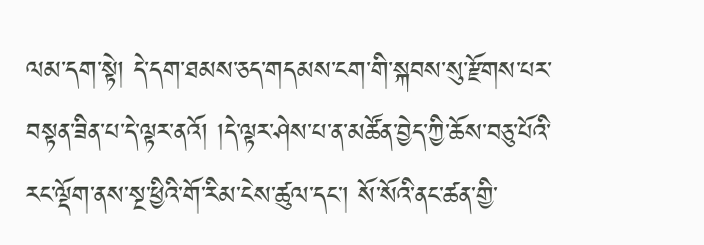ལམ་དག་སྟེ། དེ་དག་ཐམས་ཅད་གདམས་ངག་གི་སྐབས་སུ་རྫོགས་པར་བསྟན་ཟིན་པ་དེ་ལྟར་ནའོ། །དེ་ལྟར་ཤེས་པ་ན་མཚོན་བྱེད་ཀྱི་ཆོས་བཅུ་པོའི་རང་ལྡོག་ནས་སྔ་ཕྱིའི་གོ་རིམ་ངེས་ཚུལ་དང་། སོ་སོའི་ནང་ཚན་གྱི་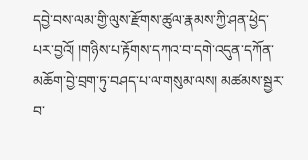དབྱེ་བས་ལམ་གྱི་ལུས་རྫོགས་ཚུལ་རྣམས་ཀྱི་ཤན་ཕྱེད་པར་བྱའོ། །གཉིས་པ་རྟོགས་དཀའ་བ་དགེ་འདུན་དཀོན་མཆོག་བྱེ་བྲག་ཏུ་བཤད་པ་ལ་གསུམ་ལས། མཚམས་སྦྱར་བ་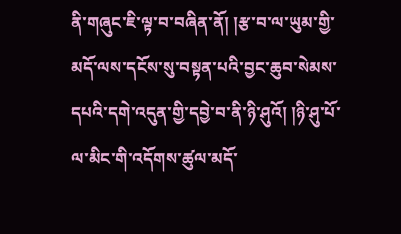ནི་གཞུང་ཇི་ལྟ་བ་བཞིན་ནོ། །རྩ་བ་ལ་ཡུམ་གྱི་མདོ་ལས་དངོས་སུ་བསྟན་པའི་བྱང་ཆུབ་སེམས་དཔའི་དགེ་འདུན་གྱི་དབྱེ་བ་ནི་ཉི་ཤུའོ། །ཉི་ཤུ་པོ་ལ་མིང་གི་འདོགས་ཚུལ་མདོ་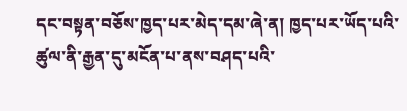དང་བསྟན་བཅོས་ཁྱད་པར་མེད་དམ་ཞེ་ན། ཁྱད་པར་ཡོད་པའི་ཚུལ་ནི་རྒྱན་དུ་མངོན་པ་ནས་བཤད་པའི་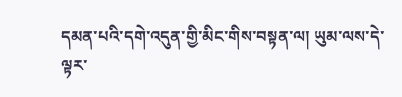དམན་པའི་དགེ་འདུན་གྱི་མིང་གིས་བསྟན་ལ། ཡུམ་ལས་དེ་ལྟར་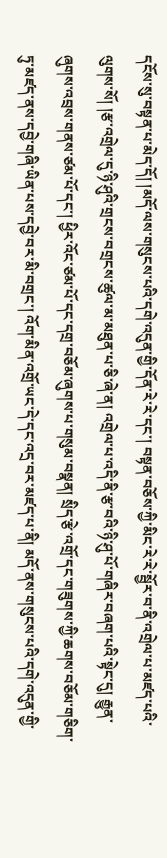དངོས་སུ་བསྟན་པ་མེད་དོ། །མདོ་ལས་གསུངས་པའི་དགེ་འདུན་གྱི་དོན་རེ་རེ་དང་། བསྟན་བཅོས་ཀྱི་མིང་རེ་རེ་སྦྱོར་བ་ནི་འགྲེལ་པ་མཛད་པའི་ལུགས་སོ། །རྩ་འགྲེལ་དུ་ཉི་ཤུའི་གྲངས་བགྲངས་ཚུལ་མ་མཐུན་པ་ཅི་ཞེ་ན། འགྲེལ་པ་འདི་ནི་རྩ་བའི་ཉི་ཤུ་པོ་གཞིར་བཞག་པའི་སྟེང་དུ། རྒྱུན་ཞུགས་འབྲས་གནས་ཙམ་པོ་དང་། ཕྱིར་འོང་ཙམ་པོ་དང་དགྲ་བཅོམ་ཞུགས་པ་གསུམ་བསྣན། སྲིད་རྩེ་འགྲོ་དང་གཟུགས་ཀྱི་ཆགས་བཅོམ་གཅིག་ཏུ་མཛད་ནས་དབྱེ་གཞི་ཡིན་པས་དབྱེ་བར་མི་བགྲང་། འོག་མིན་འགྲོ་ཡང་དེ་དང་འདྲ་བར་མཛད་པ་ནི། མདོ་ནས་གསུངས་པའི་དགེ་འདུན་གྱི་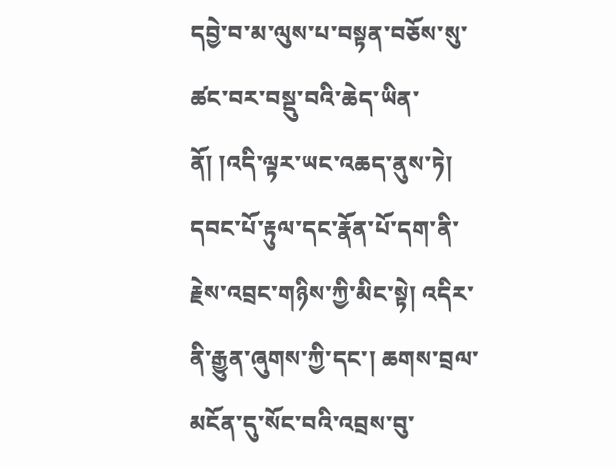དབྱེ་བ་མ་ལུས་པ་བསྟན་བཅོས་སུ་ཚང་བར་བསྡུ་བའི་ཆེད་ཡིན་ནོ། །འདི་ལྟར་ཡང་འཆད་ནུས་ཏེ། དབང་པོ་རྟུལ་དང་རྣོན་པོ་དག་ནི་རྗེས་འབྲང་གཉིས་ཀྱི་མིང་སྟེ། འདིར་ནི་རྒྱུན་ཞུགས་ཀྱི་དང་། ཆགས་བྲལ་མངོན་དུ་སོང་བའི་འབྲས་བུ་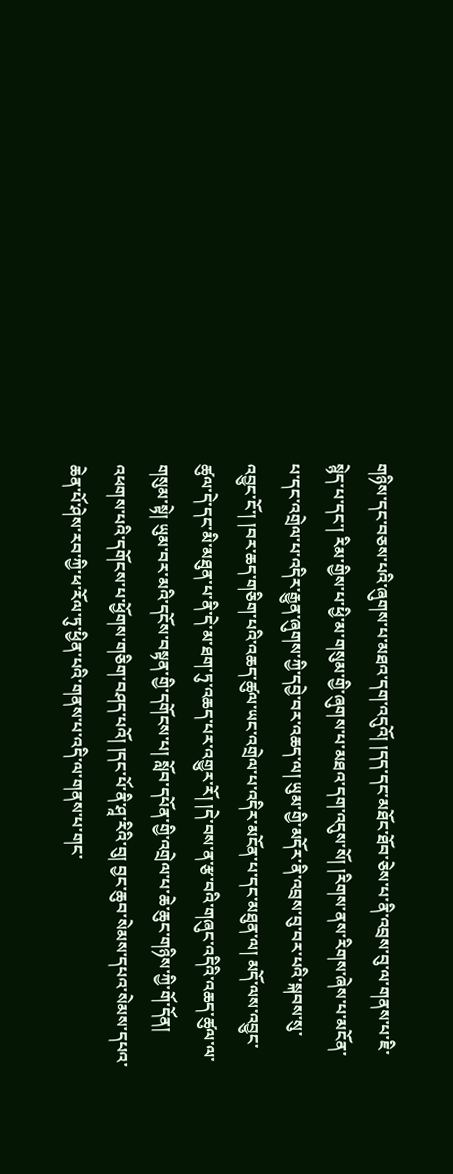གཉིས་དང་བཅས་པའི་ཞུགས་པ་མཐའ་དག་འདུའོ། །དད་དང་མཐོང་ཐོབ་ཅེས་པ་ནི་འབྲས་བུ་ལ་གནས་པ་ཇི་སྙེད་པ་དང་། རིམ་གྱིས་པ་ཕྱི་མ་གསུམ་གྱི་ཞུགས་པ་མཐའ་དག་འདུས་སོ། །རིགས་ནས་རིགས་ཞེས་པ་མངོན་པ་དང་འགྲེལ་པ་འདིར་རྒྱུན་ཞུགས་ཀྱི་དབྱེ་བར་འཆད་ལ། ཡུམ་གྱི་མདོར་ནི་འབྲས་བུ་བར་པའི་སྐབས་སུ་འབྱུང་ངོ་། །བར་ཆད་གཅིག་པའི་འཆད་ཚུལ་ཡང་འགྲེལ་པ་འདིར་མངོན་པ་དང་མཐུན་ལ། མདོ་ལས་འབྱུང་ཚུལ་དེ་དང་མི་མཐུན་པ་ནི་དེ་མ་ཐག་ཏུ་འཆད་པར་འགྱུར་རོ། །དེ་བས་ན་རྩ་བའི་གཞུང་འདིའི་འཆད་ཚུལ་ལ་གསུམ་སྟེ། ཡུམ་བར་མའི་དངོས་བསྟན་གྱི་དགོངས་པ། སློབ་དཔོན་གྱི་འགྲེལ་པ་ཆེ་ཆུང་གཉིས་ཀྱི་གོ་དོན། འཕགས་པའི་དགོངས་པ་ཕྱོགས་གཅིག་བཤད་པའོ། །དང་པོ་ནི་ཤཱ་རིའི་བུ། བྱང་ཆུབ་སེམས་དཔའ་སེམས་དཔའ་ཆེན་པོ་ཤེས་རབ་ཀྱི་ཕ་རོལ་ཏུ་ཕྱིན་པའི་གནས་པ་འདི་ལ་གནས་པ་གང་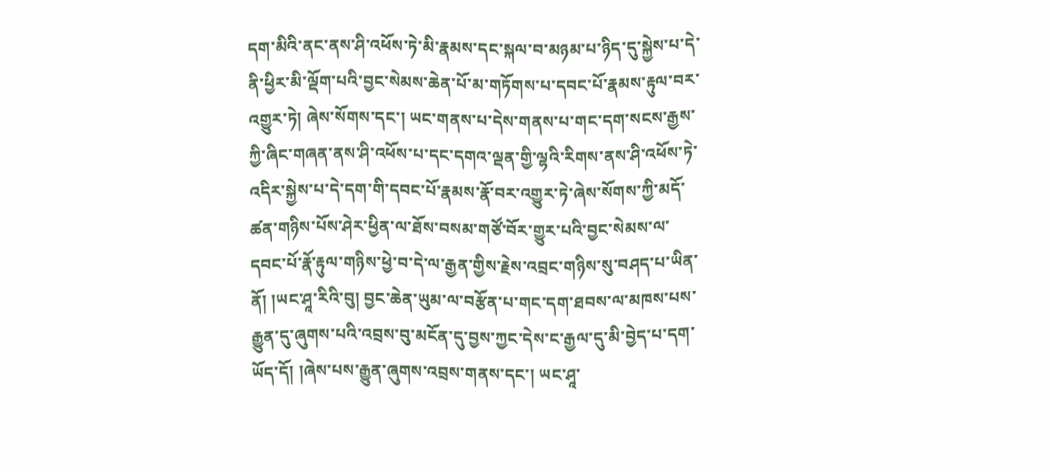དག་མིའི་ནང་ནས་ཤི་འཕོས་ཏེ་མི་རྣམས་དང་སྐལ་བ་མཉམ་པ་ཉིད་དུ་སྐྱེས་པ་དེ་ནི་ཕྱིར་མི་ལྡོག་པའི་བྱང་སེམས་ཆེན་པོ་མ་གཏོགས་པ་དབང་པོ་རྣམས་རྟུལ་བར་འགྱུར་ཏེ། ཞེས་སོགས་དང་། ཡང་གནས་པ་དེས་གནས་པ་གང་དག་སངས་རྒྱས་ཀྱི་ཞིང་གཞན་ནས་ཤི་འཕོས་པ་དང་དགའ་ལྡན་གྱི་ལྷའི་རིགས་ནས་ཤི་འཕོས་ཏེ་འདིར་སྐྱེས་པ་དེ་དག་གི་དབང་པོ་རྣམས་རྣོ་བར་འགྱུར་ཏེ་ཞེས་སོགས་ཀྱི་མདོ་ཚན་གཉིས་པོས་ཤེར་ཕྱིན་ལ་ཐོས་བསམ་གཙོ་བོར་གྱུར་པའི་བྱང་སེམས་ལ་དབང་པོ་རྣོ་རྟུལ་གཉིས་ཕྱེ་བ་དེ་ལ་རྒྱན་གྱིས་རྗེས་འབྲང་གཉིས་སུ་བཤད་པ་ཡིན་ནོ། །ཡང་ཤཱ་རིའི་བུ། བྱང་ཆེན་ཡུམ་ལ་བརྩོན་པ་གང་དག་ཐབས་ལ་མཁས་པས་རྒྱུན་དུ་ཞུགས་པའི་འབྲས་བུ་མངོན་དུ་བྱས་ཀྱང་དེས་ང་རྒྱལ་དུ་མི་བྱེད་པ་དག་ཡོད་དོ། །ཞེས་པས་རྒྱུན་ཞུགས་འབྲས་གནས་དང་། ཡང་ཤཱ་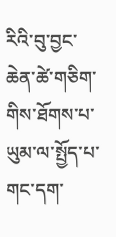རིའི་བུ་བྱང་ཆེན་ཚེ་གཅིག་གིས་ཐོགས་པ་ཡུམ་ལ་སྤྱོད་པ་གང་དག་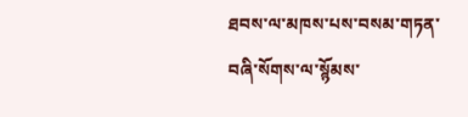ཐབས་ལ་མཁས་པས་བསམ་གཏན་བཞི་སོགས་ལ་སྙོམས་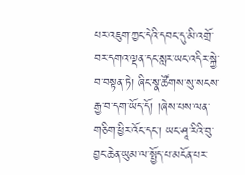པར་འཇུག་ཀྱང་དེའི་དབང་དུ་མི་འགྲོ་བར་དགའ་ལྡན་དང་སླར་ཡང་འདིར་སྐྱེ་བ་བསྟན་ཏེ། ཞིང་སྣ་ཚོགས་སུ་སངས་རྒྱ་བ་དག་ཡོད་དོ། །ཞེས་པས་ལན་གཅིག་ཕྱིར་འོང་དང་། ཡང་ཤཱ་རིའི་བུ་བྱང་ཆེན་ཡུམ་ལ་སྤྱོད་པ་མངོན་པར་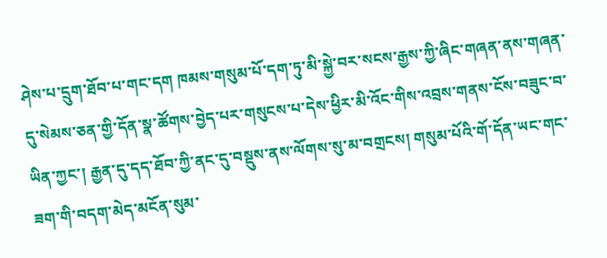ཤེས་པ་དྲུག་ཐོབ་པ་གང་དག ཁམས་གསུམ་པོ་དག་ཏུ་མི་སྐྱེ་བར་སངས་རྒྱས་ཀྱི་ཞིང་གཞན་ནས་གཞན་དུ་སེམས་ཅན་གྱི་དོན་སྣ་ཚོགས་བྱེད་པར་གསུངས་པ་དེས་ཕྱིར་མི་འོང་གིས་འབྲས་གནས་ངོས་བཟུང་བ་ཡིན་ཀྱང་། རྒྱན་དུ་དད་ཐོབ་ཀྱི་ནང་དུ་བསྡུས་ནས་ལོགས་སུ་མ་བགྲངས། གསུམ་པོའི་གོ་དོན་ཡང་གང་ཟག་གི་བདག་མེད་མངོན་སུམ་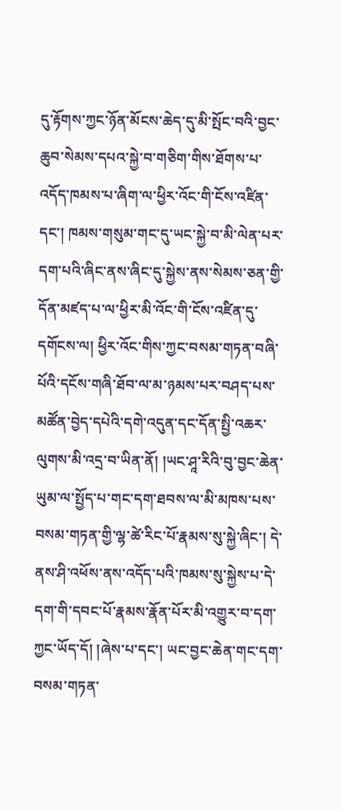དུ་རྟོགས་ཀྱང་ཉོན་མོངས་ཆེད་དུ་མི་སྤོང་བའི་བྱང་ཆུབ་སེམས་དཔའ་སྐྱེ་བ་གཅིག་གིས་ཐོགས་པ་འདོད་ཁམས་པ་ཞིག་ལ་ཕྱིར་འོང་གི་ངོས་འཛིན་དང་། ཁམས་གསུམ་གང་དུ་ཡང་སྐྱེ་བ་མི་ལེན་པར་དག་པའི་ཞིང་ནས་ཞིང་དུ་སྐྱེས་ནས་སེམས་ཅན་གྱི་དོན་མཛད་པ་ལ་ཕྱིར་མི་འོང་གི་ངོས་འཛིན་དུ་དགོངས་ལ། ཕྱིར་འོང་གིས་ཀྱང་བསམ་གཏན་བཞི་པོའི་དངོས་གཞི་ཐོབ་ལ་མ་ཉམས་པར་བཤད་པས་མཚོན་བྱེད་དཔེའི་དགེ་འདུན་དང་དོན་སྤྱི་འཆར་ལུགས་མི་འདྲ་བ་ཡིན་ནོ། །ཡང་ཤཱ་རིའི་བུ་བྱང་ཆེན་ཡུམ་ལ་སྤྱོད་པ་གང་དག་ཐབས་ལ་མི་མཁས་པས་བསམ་གཏན་གྱི་ལྷ་ཚེ་རིང་པོ་རྣམས་སུ་སྐྱེ་ཞིང་། དེ་ནས་ཤི་འཕོས་ནས་འདོད་པའི་ཁམས་སུ་སྐྱེས་པ་དེ་དག་གི་དབང་པོ་རྣམས་རྣོན་པོར་མི་འགྱུར་བ་དག་ཀྱང་ཡོད་དོ། །ཞེས་པ་དང་། ཡང་བྱང་ཆེན་གང་དག་བསམ་གཏན་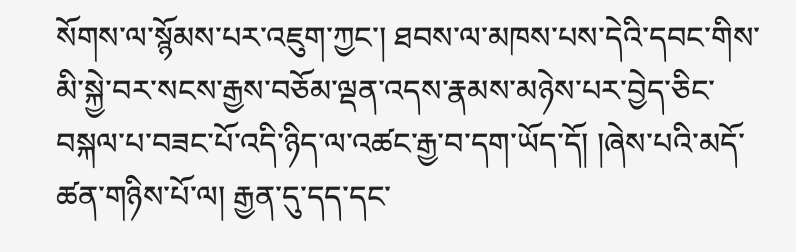སོགས་ལ་སྙོམས་པར་འཇུག་ཀྱང་། ཐབས་ལ་མཁས་པས་དེའི་དབང་གིས་མི་སྐྱེ་བར་སངས་རྒྱས་བཅོམ་ལྡན་འདས་རྣམས་མཉེས་པར་བྱེད་ཅིང་བསྐལ་པ་བཟང་པོ་འདི་ཉིད་ལ་འཚང་རྒྱ་བ་དག་ཡོད་དོ། །ཞེས་པའི་མདོ་ཚན་གཉིས་པོ་ལ། རྒྱན་དུ་དད་དང་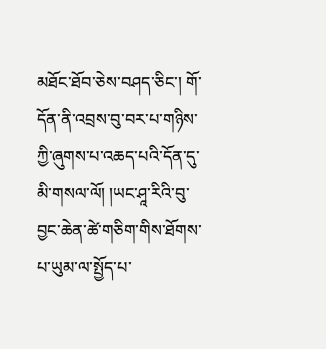མཐོང་ཐོབ་ཅེས་བཤད་ཅིང་། གོ་དོན་ནི་འབྲས་བུ་བར་པ་གཉིས་ཀྱི་ཞུགས་པ་འཆད་པའི་དོན་དུ་མི་གསལ་ལོ། །ཡང་ཤཱ་རིའི་བུ་བྱང་ཆེན་ཚེ་གཅིག་གིས་ཐོགས་པ་ཡུམ་ལ་སྤྱོད་པ་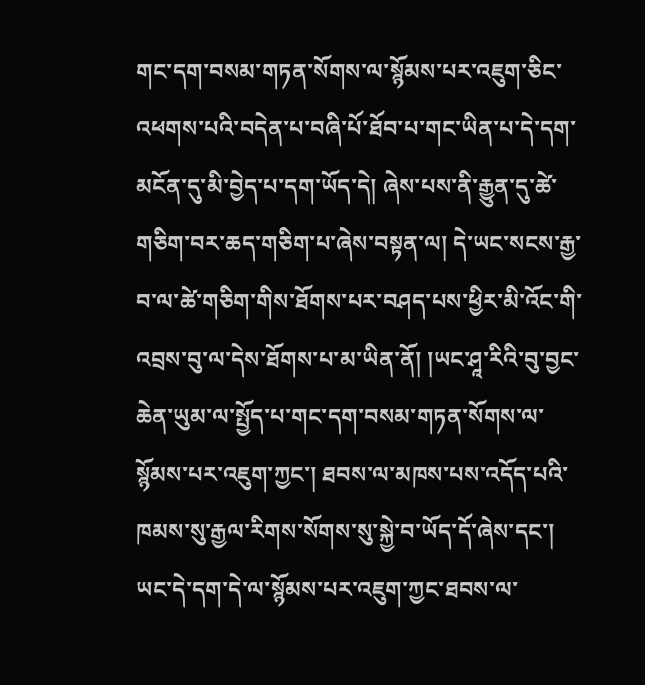གང་དག་བསམ་གཏན་སོགས་ལ་སྙོམས་པར་འཇུག་ཅིང་འཕགས་པའི་བདེན་པ་བཞི་པོ་ཐོབ་པ་གང་ཡིན་པ་དེ་དག་མངོན་དུ་མི་བྱེད་པ་དག་ཡོད་དེ། ཞེས་པས་ནི་རྒྱུན་དུ་ཚེ་གཅིག་བར་ཆད་གཅིག་པ་ཞེས་བསྟན་ལ། དེ་ཡང་སངས་རྒྱ་བ་ལ་ཚེ་གཅིག་གིས་ཐོགས་པར་བཤད་པས་ཕྱིར་མི་འོང་གི་འབྲས་བུ་ལ་དེས་ཐོགས་པ་མ་ཡིན་ནོ། །ཡང་ཤཱ་རིའི་བུ་བྱང་ཆེན་ཡུམ་ལ་སྤྱོད་པ་གང་དག་བསམ་གཏན་སོགས་ལ་སྙོམས་པར་འཇུག་ཀྱང་། ཐབས་ལ་མཁས་པས་འདོད་པའི་ཁམས་སུ་རྒྱལ་རིགས་སོགས་སུ་སྐྱེ་བ་ཡོད་དོ་ཞེས་དང་། ཡང་དེ་དག་དེ་ལ་སྙོམས་པར་འཇུག་ཀྱང་ཐབས་ལ་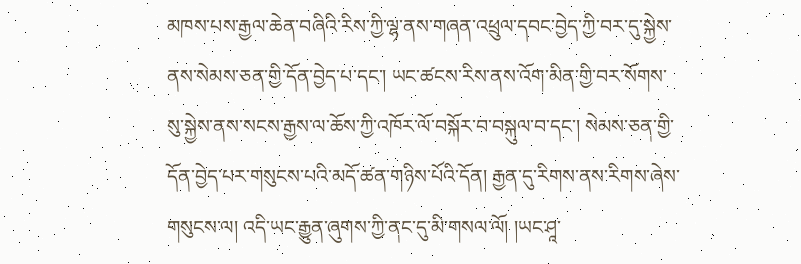མཁས་པས་རྒྱལ་ཆེན་བཞིའི་རིས་ཀྱི་ལྷ་ནས་གཞན་འཕྲུལ་དབང་བྱེད་ཀྱི་བར་དུ་སྐྱེས་ནས་སེམས་ཅན་གྱི་དོན་བྱེད་པ་དང་། ཡང་ཚངས་རིས་ནས་འོག་མིན་གྱི་བར་སོགས་སུ་སྐྱེས་ནས་སངས་རྒྱས་ལ་ཆོས་ཀྱི་འཁོར་ལོ་བསྐོར་བ་བསྐུལ་བ་དང་། སེམས་ཅན་གྱི་དོན་བྱེད་པར་གསུངས་པའི་མདོ་ཚན་གཉིས་པོའི་དོན། རྒྱན་དུ་རིགས་ནས་རིགས་ཞེས་གསུངས་ལ། འདི་ཡང་རྒྱུན་ཞུགས་ཀྱི་ནང་དུ་མི་གསལ་ལོ། །ཡང་ཤཱ་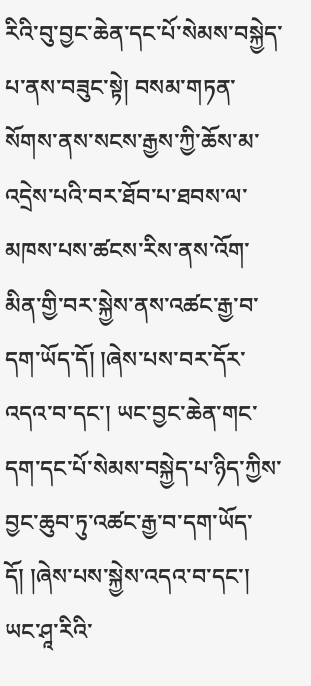རིའི་བུ་བྱང་ཆེན་དང་པོ་སེམས་བསྐྱེད་པ་ནས་བཟུང་སྟེ། བསམ་གཏན་སོགས་ནས་སངས་རྒྱས་ཀྱི་ཆོས་མ་འདྲེས་པའི་བར་ཐོབ་པ་ཐབས་ལ་མཁས་པས་ཚངས་རིས་ནས་འོག་མིན་གྱི་བར་སྐྱེས་ནས་འཚང་རྒྱ་བ་དག་ཡོད་དོ། །ཞེས་པས་བར་དོར་འདའ་བ་དང་། ཡང་བྱང་ཆེན་གང་དག་དང་པོ་སེམས་བསྐྱེད་པ་ཉིད་ཀྱིས་བྱང་ཆུབ་ཏུ་འཚང་རྒྱ་བ་དག་ཡོད་དོ། །ཞེས་པས་སྐྱེས་འདའ་བ་དང་། ཡང་ཤཱ་རིའི་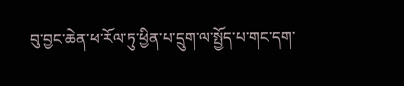བུ་བྱང་ཆེན་ཕ་རོལ་ཏུ་ཕྱིན་པ་དྲུག་ལ་སྤྱོད་པ་གང་དག་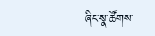ཞིང་སྣ་ཚོགས་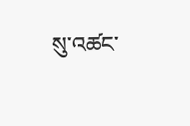སུ་འཚང་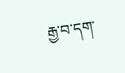རྒྱ་བ་དག་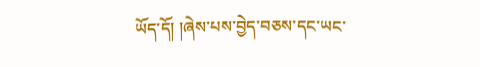ཡོད་དོ། །ཞེས་པས་བྱེད་བཅས་དང་ཡང་